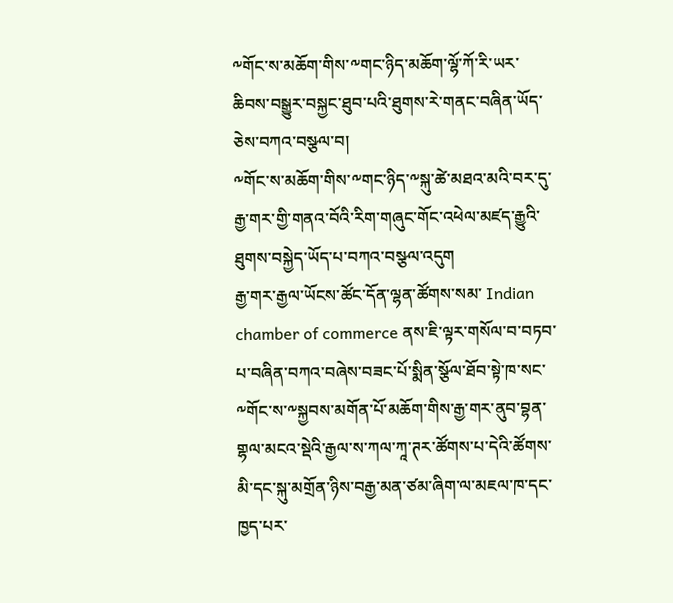༸གོང་ས་མཆོག་གིས་༸གང་ཉིད་མཆོག་ལྷོ་ཀོ་རི་ཡར་ཆིབས་བསྒྱུར་བསྐྱང་ཐུབ་པའི་ཐུགས་རེ་གནང་བཞིན་ཡོད་ཅེས་བཀའ་བསྩལ་བ།
༸གོང་ས་མཆོག་གིས་༸གང་ཉིད་༸སྐུ་ཚེ་མཐའ་མའི་བར་དུ་རྒྱ་གར་གྱི་གནའ་བོའི་རིག་གཞུང་གོང་འཕེལ་མཛད་རྒྱུའི་ཐུགས་བསྐྱེད་ཡོད་པ་བཀའ་བསྩལ་འདུག
རྒྱ་གར་རྒྱལ་ཡོངས་ཚོང་དོན་ལྷན་ཚོགས་སམ་ Indian chamber of commerce ནས་ཇི་ལྟར་གསོལ་བ་བཏབ་པ་བཞིན་བཀའ་བཞེས་བཟང་པོ་སྨིན་སྩོལ་ཐོབ་སྟེ་ཁ་སང་༸གོང་ས་༸སྐྱབས་མགོན་པོ་མཆོག་གིས་རྒྱ་གར་ནུབ་བྷན་གྷལ་མངའ་སྡེའི་རྒྱལ་ས་ཀལ་ཀཱ་ཊར་ཚོགས་པ་དེའི་ཚོགས་མི་དང་སྐུ་མགྲོན་ཉིས་བརྒྱ་མན་ཙམ་ཞིག་ལ་མཇལ་ཁ་དང་ཁྱད་པར་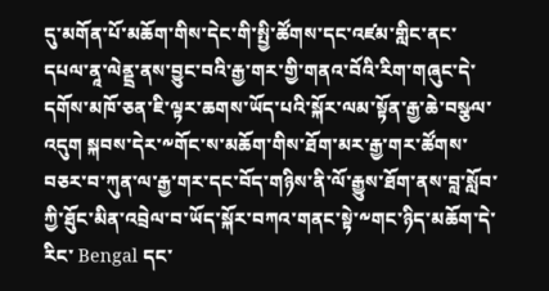དུ་མགོན་པོ་མཆོག་གིས་དེང་གི་སྤྱི་ཚོགས་དང་འཛམ་གླིང་ནང་དཔལ་ནཱ་ལེནྡྲ་ནས་བྱུང་བའི་རྒྱ་གར་གྱི་གནའ་བོའི་རིག་གཞུང་དེ་དགོས་མཁོ་ཅན་ཇི་ལྟར་ཆགས་ཡོད་པའི་སྐོར་ལམ་སྟོན་རྒྱ་ཆེ་བསྩལ་འདུག སྐབས་དེར་༸གོང་ས་མཆོག་གིས་ཐོག་མར་རྒྱ་གར་ཚོགས་བཅར་བ་ཀུན་ལ་རྒྱ་གར་དང་བོད་གཉིས་ནི་ལོ་རྒྱུས་ཐོག་ནས་བླ་སློབ་ཀྱི་ཐོུང་མིན་འབྲེལ་བ་ཡོད་སྐོར་བཀའ་གནང་སྟེ་༸གང་ཉིད་མཆོག་དེ་རིང་ Bengal དང་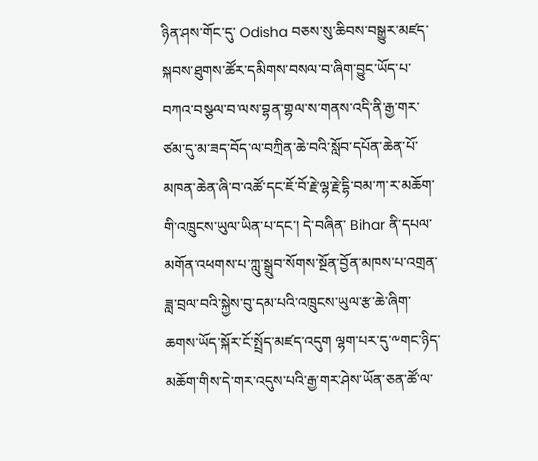ཉིན་ཤས་གོང་དུ་ Odisha བཅས་སུ་ཆིབས་བསྒྱུར་མཛད་སྐབས་ཐུགས་ཚོར་དམིགས་བསལ་བ་ཞིག་བྱུང་ཡོད་པ་བཀའ་བསྩལ་བ་ལས་བྷན་གྷལ་ས་གནས་འདི་ནི་རྒྱ་གར་ཙམ་དུ་མ་ཟད་བོད་ལ་བཀྲིན་ཆེ་བའི་སློབ་དཔོན་ཆེན་པོ་མཁན་ཆེན་ཞི་བ་འཚོ་དང་ཇོ་བོ་རྗེ་ལྷ་རྗེ་དྷི་བམ་ཀ་ར་མཆོག་གི་འཁྲུངས་ཡུལ་ཡིན་པ་དང་། དེ་བཞིན་ Bihar ནི་དཔལ་མགོན་འཕགས་པ་ཀླུ་སྒྲུབ་སོགས་སྔོན་བྱོན་མཁས་པ་འགྲན་ཟླ་བྲལ་བའི་སྐྱེས་བུ་དམ་པའི་འཁྲུངས་ཡུལ་རྩ་ཆེ་ཞིག་ཆགས་ཡོད་སྐོར་ངོ་སྤྲོད་མཛད་འདུག ལྷག་པར་དུ་༸གང་ཉིད་མཆོག་གིས་དེ་གར་འདུས་པའི་རྒྱ་གར་ཤེས་ཡོན་ཅན་ཚོ་ལ་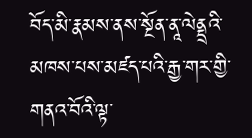བོད་མི་རྣམས་ནས་སྔོན་ནཱ་ལེནྡྲའི་མཁས་པས་མཛད་པའི་རྒྱ་གར་གྱི་གནའ་བོའི་ལྟ་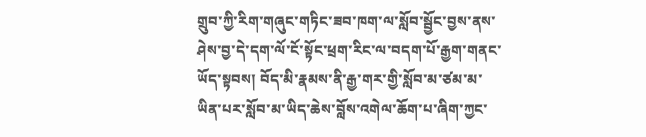གྲུབ་ཀྱི་རིག་གཞུང་གཏིང་ཟབ་ཁག་ལ་སློབ་སྦྱོང་བྱས་ནས་ཤེས་བྱ་དེ་དག་ལོ་ངོ་སྟོང་ཕྲག་རིང་ལ་བདག་པོ་རྒྱག་གནང་ཡོད་སྟབས། བོད་མི་རྣམས་ནི་རྒྱ་གར་གྱི་སློབ་མ་ཙམ་མ་ཡིན་པར་སློབ་མ་ཡིད་ཆེས་བློས་འགེལ་ཆོག་པ་ཞིག་ཀྱང་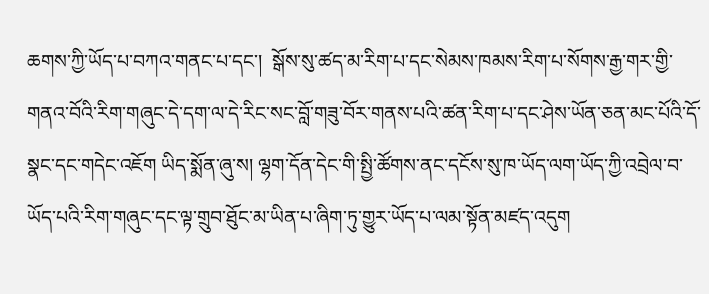ཆགས་ཀྱི་ཡོད་པ་བཀའ་གནང་པ་དང་།  སྒོས་སུ་ཚད་མ་རིག་པ་དང་སེམས་ཁམས་རིག་པ་སོགས་རྒྱ་གར་གྱི་གནའ་བོའི་རིག་གཞུང་དེ་དག་ལ་དེ་རིང་སང་བློ་གཟུ་བོར་གནས་པའི་ཚན་རིག་པ་དང་ཤེས་ཡོན་ཅན་མང་པོའི་དོ་སྣང་དང་གདེང་འཇོག ཡིད་སྨོན་ཞུ་ས། ལྷག་དོན་དེང་གི་སྤྱི་ཚོགས་ནང་དངོས་སུ་ཁ་ཡོད་ལག་ཡོད་ཀྱི་འབྲེལ་བ་ཡོད་པའི་རིག་གཞུང་དང་ལྟ་གྲུབ་ཐོུང་མ་ཡིན་པ་ཞིག་ཏུ་གྱུར་ཡོད་པ་ལམ་སྟོན་མཛད་འདུག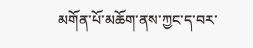མགོན་པོ་མཆོག་ནས་ཀྱང་ད་བར་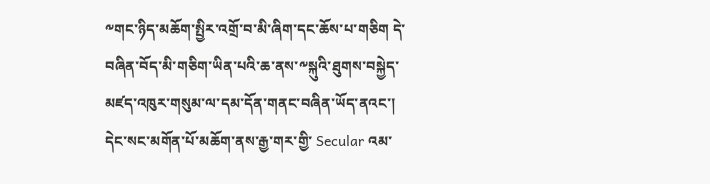༸གང་ཉིད་མཆོག་སྤྱིར་འགྲོ་བ་མི་ཞིག་དང་ཆོས་པ་གཅིག དེ་བཞིན་བོད་མི་གཅིག་ཡིན་པའི་ཆ་ནས་༸སྐུའི་ཐུགས་བསྐྱེད་མཛད་འཁུར་གསུམ་ལ་དམ་དོན་གནང་བཞིན་ཡོད་ནའང་།  དེང་སང་མགོན་པོ་མཆོག་ནས་རྒྱ་གར་གྱི་ Secular འམ་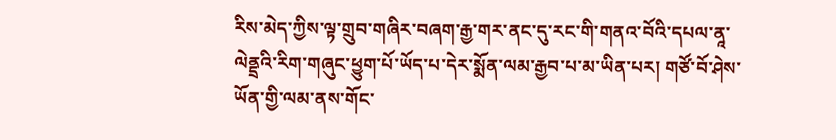རིས་མེད་ཀྱིས་ལྟ་གྲུབ་གཞིར་བཞག་རྒྱ་གར་ནང་དུ་རང་གི་གནའ་བོའི་དཔལ་ནཱ་ལེནྡྲའི་རིག་གཞུང་ཕྱུག་པོ་ཡོད་པ་དེར་སྨོན་ལམ་རྒྱབ་པ་མ་ཡིན་པར། གཙོ་བོ་ཤེས་ཡོན་གྱི་ལམ་ནས་གོང་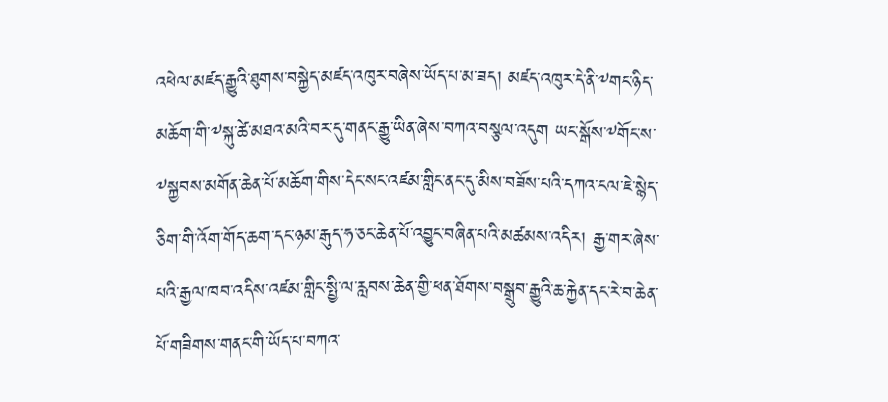འཕེལ་མཛད་རྒྱུའི་ཐུགས་བསྐྱེད་མཛད་འཁུར་བཞེས་ཡོད་པ་མ་ཟད། མཛད་འཁུར་དེ་ནི་༸གང་ཉིད་མཆོག་གི་༸སྐུ་ཚེ་མཐའ་མའི་བར་དུ་གནང་རྒྱུ་ཡིན་ཞེས་བཀའ་བསྩལ་འདུག ཡང་སྒོས་༸གོང་ས་༸སྐྱབས་མགོན་ཆེན་པོ་མཆོག་གིས་དེང་སང་འཛམ་གླིང་ནང་དུ་མིས་བཟོས་པའི་དཀའ་ངལ་ཇེ་སྙེད་ཅིག་གི་འོག་གོད་ཆག་དང་ཉམ་རྒུད་ཧ་ཅང་ཆེན་པོ་འབྱུང་བཞིན་པའི་མཚམས་འདིར། རྒྱ་གར་ཞེས་པའི་རྒྱལ་ཁབ་འདིས་འཛམ་གླིང་སྤྱི་ལ་རླབས་ཆེན་གྱི་ཕན་ཐོགས་བསྒྲུབ་རྒྱུའི་ཆ་རྐྱེན་དང་རེ་བ་ཆེན་པོ་གཟིགས་གནང་གི་ཡོད་པ་བཀའ་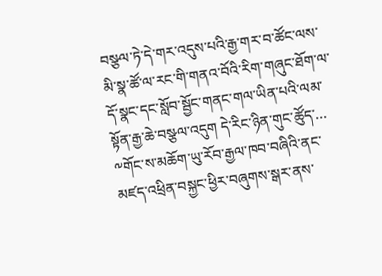བསྩལ་ཏེ་དེ་གར་འདུས་པའི་རྒྱ་གར་བ་ཚོང་ལས་མི་སྣ་ཚོ་ལ་རང་གི་གནའ་བོའི་རིག་གཞུང་ཐོག་ལ་དོ་སྣང་དང་སློབ་སྦྱོང་གནང་གལ་ཡིན་པའི་ལམ་སྟོན་རྒྱ་ཆེ་བསྩལ་འདུག དེ་རིང་ཉིན་གུང་ཚོུད་...
༸གོང་ས་མཆོག་ཡུ་རོབ་རྒྱལ་ཁབ་བཞིའི་ནང་མཛད་འཕྲིན་བསྐྱང་ཕྱིར་བཞུགས་སྒར་ནས་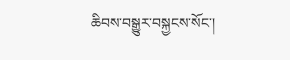ཆིབས་བསྒྱུར་བསྐྱངས་སོང་།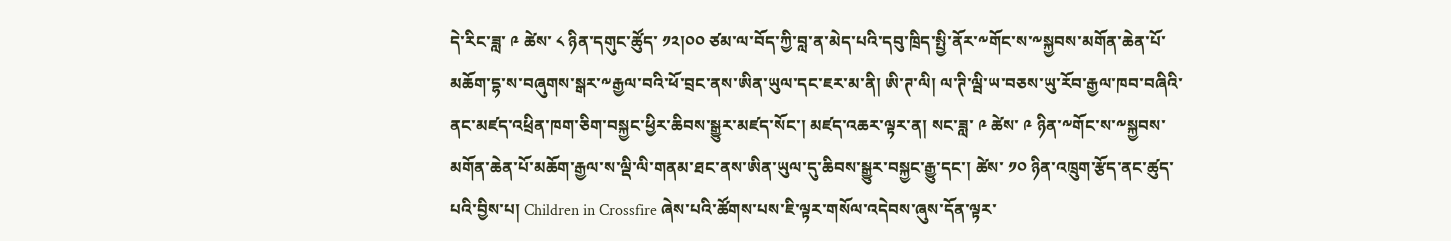དེ་རིང་ཟླ་ ༩ ཚེས་ ༨ ཉིན་དགུང་ཚོུད་ ༡༢།༠༠ ཙམ་ལ་བོད་ཀྱི་བླ་ན་མེད་པའི་དབུ་ཁྲིད་སྤྱི་ནོར་༸གོང་ས་༸སྐྱབས་མགོན་ཆེན་པོ་མཆོག་དྷ་ས་བཞུགས་སྒར་༸རྒྱལ་བའི་ཕོ་བྲང་ནས་ཨིན་ཡུལ་དང་ཇར་མ་ནི། ཨི་ཊ་ལི། ལ་ཊི་ལྦི་ཡ་བཅས་ཡུ་རོབ་རྒྱལ་ཁབ་བཞིའི་ནང་མཛད་འཕྲིན་ཁག་ཅིག་བསྐྱང་ཕྱིར་ཆིབས་སྒྱུར་མཛད་སོང་། མཛད་འཆར་ལྟར་ན། སང་ཟླ་ ༩ ཚེས་ ༩ ཉིན་༸གོང་ས་༸སྐྱབས་མགོན་ཆེན་པོ་མཆོག་རྒྱལ་ས་ལྡི་ལི་གནམ་ཐང་ནས་ཨིན་ཡུལ་དུ་ཆིབས་སྒྱུར་བསྐྱང་རྒྱུ་དང་། ཚེས་ ༡༠ ཉིན་འཁྲུག་རྩོད་ནང་ཚུད་པའི་བྱིས་པ། Children in Crossfire ཞེས་པའི་ཚོགས་པས་ཇི་ལྟར་གསོལ་འདེབས་ཞུས་དོན་ལྟར་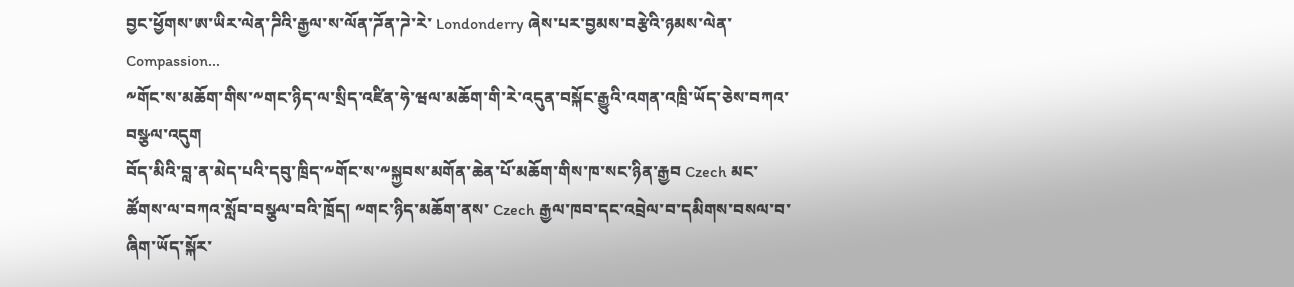བྱང་ཕྱོགས་ཨ་ཡིར་ལེན་ཌིའི་རྒྱལ་ས་ལོན་ཌོན་ཌེ་རེ་ Londonderry ཞེས་པར་བྱམས་བརྩེའི་ཉམས་ལེན་ Compassion...
༸གོང་ས་མཆོག་གིས་༸གང་ཉིད་ལ་སྲིད་འཛིན་ཧེ་ཝལ་མཆོག་གི་རེ་འདུན་བསྐོང་རྒྱུའི་འགན་འཁྲི་ཡོད་ཅེས་བཀའ་བསྩལ་འདུག
བོད་མིའི་བླ་ན་མེད་པའི་དབུ་ཁྲིད་༸གོང་ས་༸སྐྱབས་མགོན་ཆེན་པོ་མཆོག་གིས་ཁ་སང་ཉིན་རྒྱབ Czech མང་ཚོགས་ལ་བཀའ་སློབ་བསྩལ་བའི་ཁྲོད། ༸གང་ཉིད་མཆོག་ནས་ Czech རྒྱལ་ཁབ་དང་འབྲེལ་བ་དམིགས་བསལ་བ་ཞིག་ཡོད་སྐོར་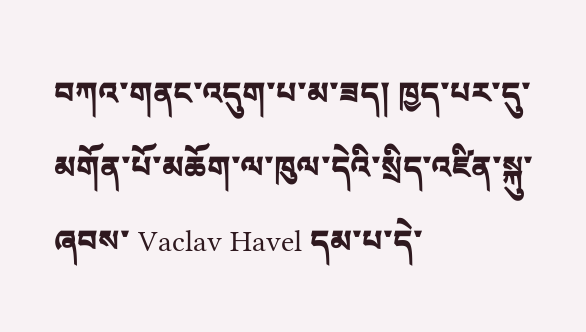བཀའ་གནང་འདུག་པ་མ་ཟད། ཁྱད་པར་དུ་མགོན་པོ་མཆོག་ལ་ཁུལ་དེའི་སྲིད་འཛིན་སྐུ་ཞབས་ Vaclav Havel དམ་པ་དེ་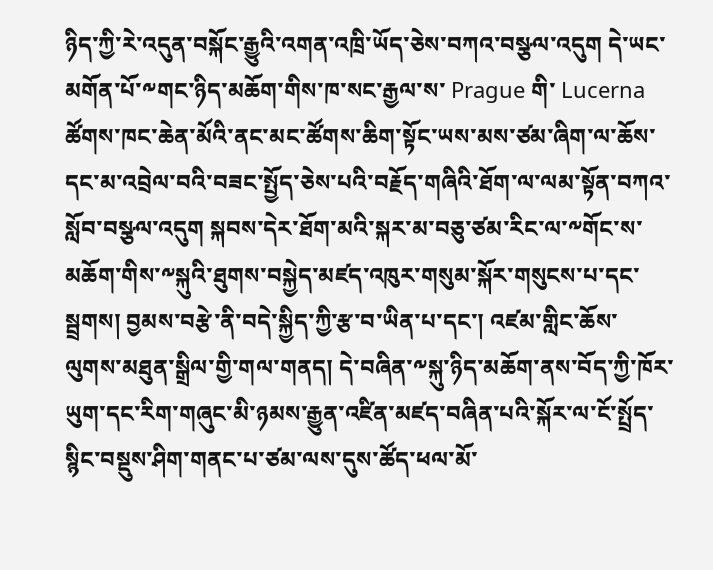ཉིད་ཀྱི་རེ་འདུན་བསྐོང་རྒྱུའི་འགན་འཁྲི་ཡོད་ཅེས་བཀའ་བསྩལ་འདུག དེ་ཡང་མགོན་པོ་༸གང་ཉིད་མཆོག་གིས་ཁ་སང་རྒྱལ་ས་ Prague གི་ Lucerna ཚོགས་ཁང་ཆེན་མོའི་ནང་མང་ཚོགས་ཆིག་སྟོང་ཡས་མས་ཙམ་ཞིག་ལ་ཆོས་དང་མ་འབྲེལ་བའི་བཟང་སྤྱོད་ཅེས་པའི་བརྗོད་གཞིའི་ཐོག་ལ་ལམ་སྟོན་བཀའ་སློབ་བསྩལ་འདུག སྐབས་དེར་ཐོག་མའི་སྐར་མ་བཅུ་ཙམ་རིང་ལ་༸གོང་ས་མཆོག་གིས་༸སྐུའི་ཐུགས་བསྐྱེད་མཛད་འཁུར་གསུམ་སྐོར་གསུངས་པ་དང་སྦྲགས། བྱམས་བརྩེ་ནི་བདེ་སྐྱིད་ཀྱི་རྩ་བ་ཡིན་པ་དང་། འཛམ་གླིང་ཆོས་ལུགས་མཐུན་སྒྲིལ་གྱི་གལ་གནད། དེ་བཞིན་༸སྐུ་ཉིད་མཆོག་ནས་བོད་ཀྱི་ཁོར་ཡུག་དང་རིག་གཞུང་མི་ཉམས་རྒྱུན་འཛིན་མཛད་བཞིན་པའི་སྐོར་ལ་ངོ་སྤྲོད་སྙིང་བསྡུས་ཤིག་གནང་པ་ཙམ་ལས་དུས་ཚོད་ཕལ་མོ་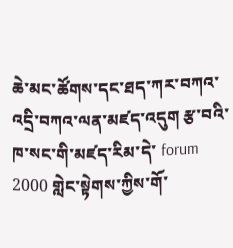ཆེ་མང་ཚོགས་དང་ཐད་ཀར་བཀའ་འདྲི་བཀའ་ལན་མཛད་འདུག རྩ་བའི་ཁ་སང་གི་མཛད་རིམ་དེ་ forum 2000 གླེང་སྟེགས་ཀྱིས་གོ་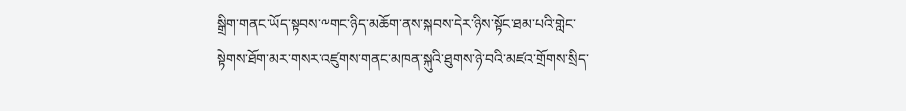སྒྲིག་གནང་ཡོད་སྟབས་༸གང་ཉིད་མཆོག་ནས་སྐབས་དེར་ཉིས་སྟོང་ཐམ་པའི་གླེང་སྟེགས་ཐོག་མར་གསར་འཛུགས་གནང་མཁན་སྐུའི་ཐུགས་ཉེ་བའི་མཛའ་གྲོགས་སྲིད་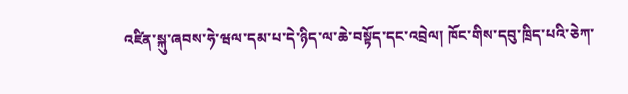འཛིན་སྐུ་ཞབས་ཧེ་ཝལ་དམ་པ་དེ་ཉིད་ལ་ཆེ་བསྟོད་དང་འབྲེལ། ཁོང་གིས་དབུ་ཁྲིད་པའི་ཅེཀ་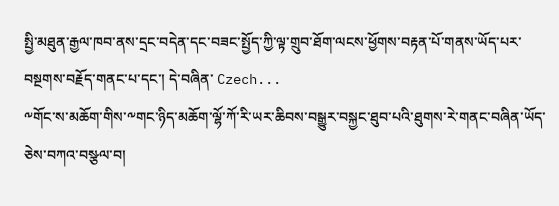སྤྱི་མཐུན་རྒྱལ་ཁབ་ནས་དྲང་བདེན་དང་བཟང་སྤྱོད་ཀྱི་ལྟ་གྲུབ་ཐོག་ལངས་ཕྱོགས་བརྟན་པོ་གནས་ཡོད་པར་བསྔགས་བརྗོད་གནང་པ་དང་། དེ་བཞིན་ Czech...
༸གོང་ས་མཆོག་གིས་༸གང་ཉིད་མཆོག་ལྷོ་ཀོ་རི་ཡར་ཆིབས་བསྒྱུར་བསྐྱང་ཐུབ་པའི་ཐུགས་རེ་གནང་བཞིན་ཡོད་ཅེས་བཀའ་བསྩལ་བ།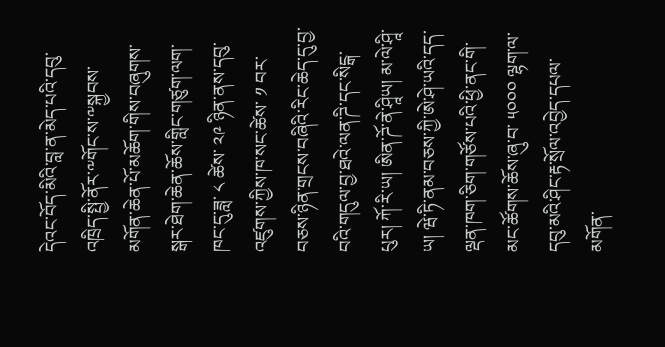དེའང་བོད་མིའི་བླ་ན་མེད་པའི་དབུ་འཁྲིད་སྤྱི་ནོར་༸གོང་ས་༸སྐྱབས་མགོན་ཆེན་པོ་མཆོག་གིས་བཞུགས་སྒར་ཐེག་ཆེན་ཆོས་གླིང་གཙུག་ལག་ཁང་དུ་ཟླ་ ༨ ཚེས་ ༢༩ ཉིན་ནས་དབུ་འཛུགས་ཀྱིས་ཁ་སང་ཚེས་ ༡ བར་བཅས་ཉིན་གྲངས་བཞིའི་རིང་ཆེད་དུ་བྱ་བའི་གདུལ་བྱ་ཐའེ་ལན་ཌི་དང་སིངྒ་པུར། ཀོ་རི་ཡ། ཨིན་ཌོ་ནེ་ཤཱིཡ། མ་ལེ་ཤཱི་ཡ། ཝེ་ཏི་ནམ་བཅས་ཀྱི་ཨེ་ཤེ་ཡའི་དད་ལྡན་ཁག་ཅིག་གཙོས་པའི་ཕྱི་ནང་གི་མང་ཚོགས་ཆོས་ཞུ་བ་ ༥༠༠༠ ལྷག་ལ་དབུ་མའི་ཤིང་རྟ་སྲོལ་འབྱེད་དཔལ་མགོན་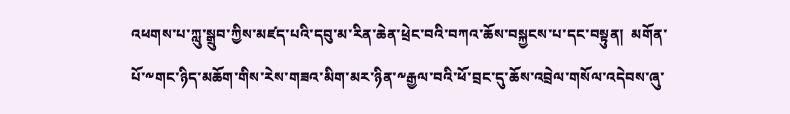འཕགས་པ་ཀླུ་སྒྲུབ་ཀྱིས་མཛད་པའི་དབུ་མ་རིན་ཆེན་ཕྲེང་བའི་བཀའ་ཆོས་བསྐྱངས་པ་དང་བསྟུན།  མགོན་པོ་༸གང་ཉིད་མཆོག་གིས་རེས་གཟའ་མིག་མར་ཉིན་༸རྒྱལ་བའི་ཕོ་བྲང་དུ་ཆོས་འབྲེལ་གསོལ་འདེབས་ཞུ་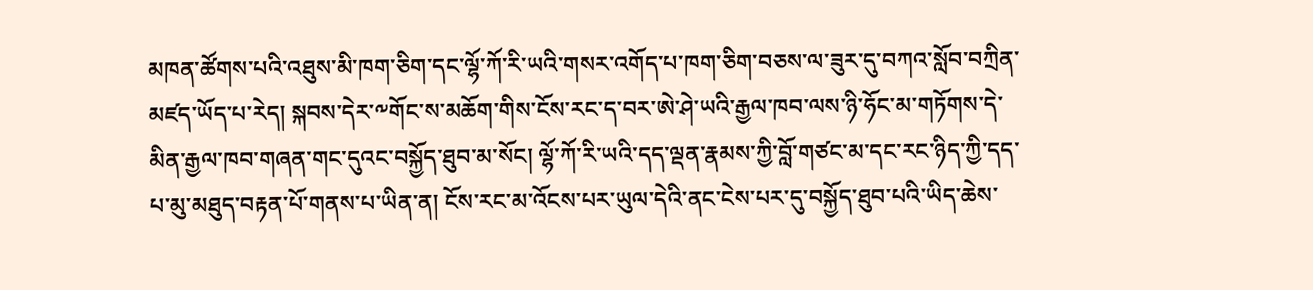མཁན་ཚོགས་པའི་འཐུས་མི་ཁག་ཅིག་དང་ལྷོ་ཀོ་རི་ཡའི་གསར་འགོད་པ་ཁག་ཅིག་བཅས་ལ་ཟུར་དུ་བཀའ་སློབ་བཀྲིན་མཛད་ཡོད་པ་རེད། སྐབས་དེར་༸གོང་ས་མཆོག་གིས་ངོས་རང་ད་བར་ཨེ་ཤེ་ཡའི་རྒྱལ་ཁབ་ལས་ཉི་ཧོང་མ་གཏོགས་དེ་མིན་རྒྱལ་ཁབ་གཞན་གང་དུའང་བསྐྱོད་ཐུབ་མ་སོང། ལྷོ་ཀོ་རི་ཡའི་དད་ལྡན་རྣམས་ཀྱི་བློ་གཙང་མ་དང་རང་ཉིད་ཀྱི་དད་པ་མུ་མཐུད་བརྟན་པོ་གནས་པ་ཡིན་ན། ངོས་རང་མ་འོངས་པར་ཡུལ་དེའི་ནང་ངེས་པར་དུ་བསྐྱོད་ཐུབ་པའི་ཡིད་ཆེས་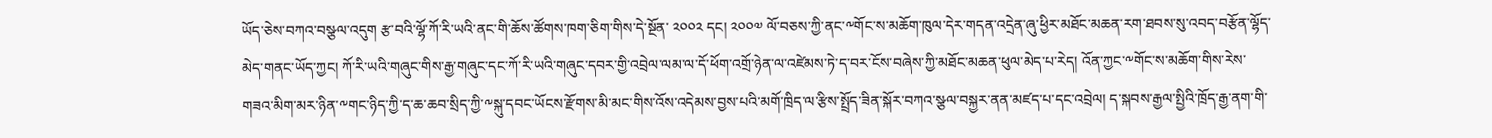ཡོད་ཅེས་བཀའ་བསྩལ་འདུག རྩ་བའི་ལྷོ་ཀོ་རི་ཡའི་ནང་གི་ཆོས་ཚོགས་ཁག་ཅིག་གིས་དེ་སྔོན་ ༢༠༠༢ དང། ༢༠༠༧ ལོ་བཅས་ཀྱི་ནང་༸གོང་ས་མཆོག་ཁུལ་དེར་གདན་འདྲེན་ཞུ་ཕྱིར་མཐོང་མཆན་རག་ཐབས་སུ་འབད་བརྩོན་ལྷོད་མེད་གནང་ཡོད་ཀྱང། ཀོ་རི་ཡའི་གཞུང་གིས་རྒྱ་གཞུང་དང་ཀོ་རི་ཡའི་གཞུང་དབར་གྱི་འབྲེལ་ལམ་ལ་དོ་ཕོག་འགྲོ་ཉེན་ལ་འཛེམས་ཏེ་ད་བར་ངོས་བཞེས་ཀྱི་མཐོང་མཆན་ཕུལ་མེད་པ་རེད། འོན་ཀྱང་༸གོང་ས་མཆོག་གིས་རེས་གཟའ་མིག་མར་ཉིན་༸གང་ཉིད་ཀྱི་ད་ཆ་ཆབ་སྲིད་ཀྱི་༸སྐུ་དབང་ཡོངས་རྫོགས་མི་མང་གིས་འོས་འདེམས་བྱས་པའི་མགོ་ཁྲིད་ལ་རྩིས་སྤྲོད་ཟིན་སྐོར་བཀའ་སྩལ་བསྐྱར་ནན་མཛད་པ་དང་འབྲེལ། ད་སྐབས་རྒྱལ་སྤྱིའི་ཁྲོད་རྒྱ་ནག་གི་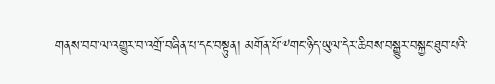གནས་བབ་ལ་འགྱུར་བ་འགྲོ་བཞིན་པ་དང་བསྟུན། མགོན་པོ་༸གང་ཉིད་ཡུལ་དེར་ཆིབས་བསྒྱུར་བསྐྱང་ཐུབ་པའི་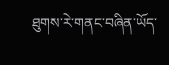ཐུགས་རེ་གནང་བཞིན་ཡོད་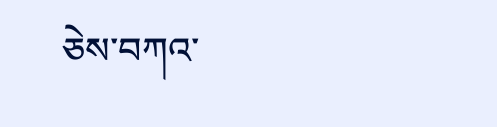ཅེས་བཀའ་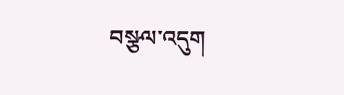བསྩལ་འདུག